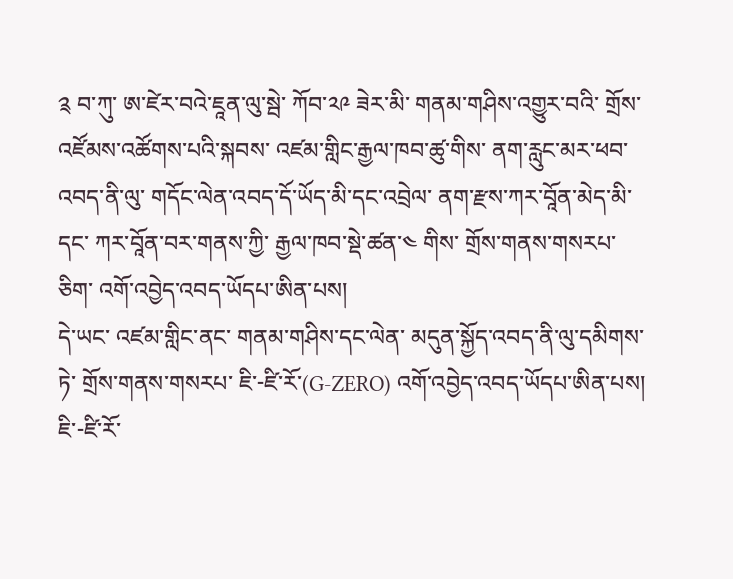༉ བ་ཀུ་ ཨ་ཛེར་བའེ་ཇཱན་ལུ་སྦེ་ ཀོབ་༢༩ ཟེར་མི་ གནམ་གཤིས་འགྱུར་བའི་ གྲོས་འཛོམས་འཚོགས་པའི་སྐབས་ འཛམ་གླིང་རྒྱལ་ཁབ་ཚུ་གིས་ ནག་རླུང་མར་ཕབ་འབད་ནི་ལུ་ གདོང་ལེན་འབད་དོ་ཡོད་མི་དང་འབྲེལ་ ནག་རྫས་ཀར་བཱོན་མེད་མི་དང་ ཀར་བཱོན་བར་གནས་ཀྱི་ རྒྱལ་ཁབ་སྡེ་ཚན་༤ གིས་ གྲོས་གནས་གསརཔ་ཅིག་ འགོ་འབྱེད་འབད་ཡོདཔ་ཨིན་པས།
དེ་ཡང་ འཛམ་གླིང་ནང་ གནམ་གཤིས་དང་ལེན་ མདུན་སྐྱོད་འབད་ནི་ལུ་དམིགས་ཏེ་ གྲོས་གནས་གསརཔ་ ཇི་-ཛི་རོ་(G-ZERO) འགོ་འབྱེད་འབད་ཡོདཔ་ཨིན་པས།
ཇི་-ཛི་རོ་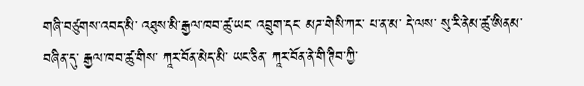གཞི་བཙུགས་འབད་མི་ འཐུས་མི་རྒྱལ་ཁབ་ཚུ་ཡང་ འབྲུག་དང་ མཌ་གེསི་ཀར་ པ་ན་མ་ དེ་ལས་ སུ་རི་ནེམ་ཚུ་ཨིནམ་བཞིན་དུ་ རྒྱལ་ཁབ་ཚུ་གིས་ ཀཱར་བོན་མེད་མི་ ཡང་ཅིན་ ཀཱར་བོན་ནེ་གི་ཊིབ་ཀྱི་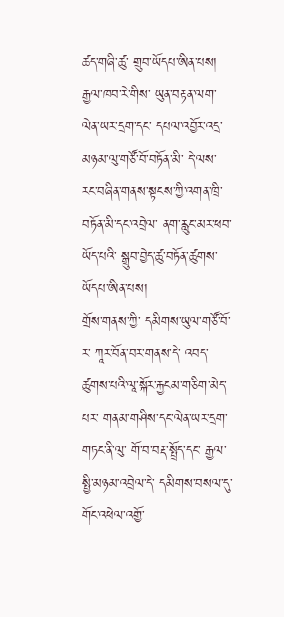ཚད་གཞི་ཚུ་ གྲུབ་ཡོདཔ་ཨིན་པས།
རྒྱལ་ཁབ་རེ་གིས་ ཡུན་བརྟན་ལག་ལེན་ཡར་དྲག་དང་ དཔལ་འབྱོར་འདྲ་མཉམ་ལུ་གཙོ་བོ་བཏོན་མི་ དེ་ལས་ རང་བཞིན་གནས་སྟངས་ཀྱི་འགན་ཁྲི་བཏོན་མི་དང་འབྲེལ་ ནག་རླུང་མར་ཕབ་ཡོད་པའི་ སྒྲུབ་བྱེད་ཚུ་བཏོན་ཚུགས་ཡོདཔ་ཨིན་པས།
གྲོས་གནས་ཀྱི་ དམིགས་ཡུལ་གཙོ་བོ་ར་ ཀཱར་བོན་བར་གནས་དེ་ འབད་ཚུགས་པའི་ལཱ་སྐོར་རྐྱངམ་གཅིག་མེད་པར་ གནམ་གཤིས་དང་ལེན་ཡར་དྲག་གཏང་ནི་ལུ་ གོ་བ་བརྡ་སྤྲོད་དང་ རྒྱལ་སྤྱི་མཉམ་འབྲེལ་དེ་ དམིགས་བསལ་དུ་ གོང་འཕེལ་འགྱོ་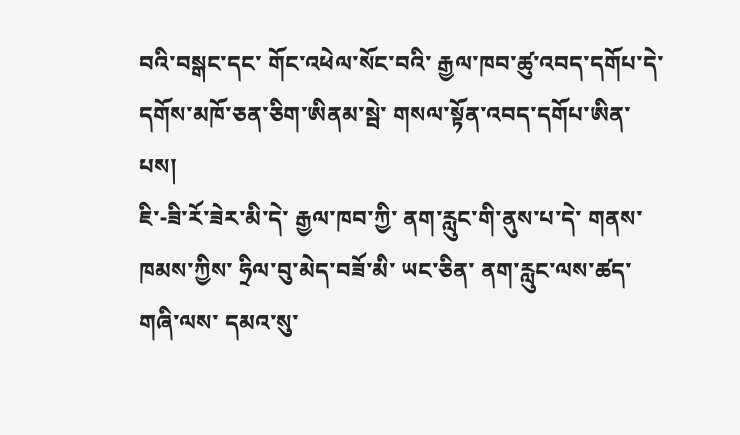བའི་བསྒང་དང་ གོང་འཕེལ་སོང་བའི་ རྒྱལ་ཁབ་ཚུ་འབད་དགོཔ་དེ་ དགོས་མཁོ་ཅན་ཅིག་ཨིནམ་སྦེ་ གསལ་སྟོན་འབད་དགོཔ་ཨིན་པས།
ཇི་-ཟི་རོ་ཟེར་མི་དེ་ རྒྱལ་ཁབ་ཀྱི་ ནག་རླུང་གི་ནུས་པ་དེ་ གནས་ཁམས་ཀྱིས་ ཧྲིལ་བུ་མེད་བཟོ་མི་ ཡང་ཅིན་ ནག་རླུང་ལས་ཚད་གཞི་ལས་ དམའ་སུ་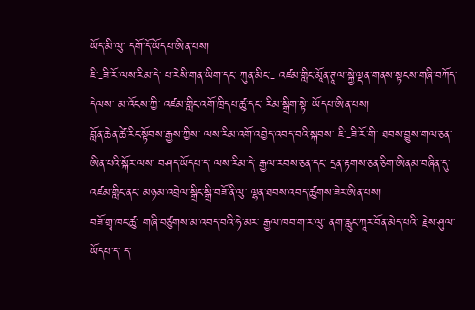ཡོད་མི་ལུ་ དགོ་དོ་ཡོདཔ་ཨིན་པས།
ཇི་-ཟི་རོ་ལས་རིམ་དེ་ པ་རེསི་གན་ཡིག་དང་ ཀུན་མིང་- འཛམ་གླིང་མཱོན་ཊཱལ་སྐྱེ་ལྡན་གནས་སྟངས་གཞི་བཀོད་ དེལས་ མ་འོངས་ཀྱི་ འཛམ་གླིང་འགོ་ཁྲིདཔ་ཚུ་དང་ རིམ་སྒྲིག་སྟེ་ ཡོདཔ་ཨིན་པས།
བློན་ཆེན་ཚེ་རིང་སྟོབས་རྒྱས་ཀྱིས་ ལས་རིམ་འགོ་འབྱེད་འབད་བའི་སྐབས་ ཇི་-ཟི་རོ་གི་ ཐབས་བྱུས་གལ་ཅན་ཨིན་པའི་སྐོར་ལས་ བཤད་ཡོདཔ་ད་ ལས་རིམ་དེ་ རྒྱལ་རབས་ཅན་དང་ དྲན་རྟགས་ཅན་ཅིག་ཨིནམ་བཞིན་དུ་ འཛམ་གླིང་ནང་ མཉམ་འབྲེལ་སྒྲིང་སྒྲི་བཟོ་ནི་ལུ་ ལྷན་ཐབས་འབད་ཚུགས་ཟེར་ཨིན་པས།
བཟོ་གྲྭ་ཁང་ཚུ་ གཞི་བཙུགས་མ་འབད་བའི་ཧེ་མར་ རྒྱལ་ཁབ་ག་ར་ལུ་ ནག་རླུང་ཀཱར་བོན་མེད་པའི་ རྗེས་ཤུལ་ཡོདཔ་ད་ ད་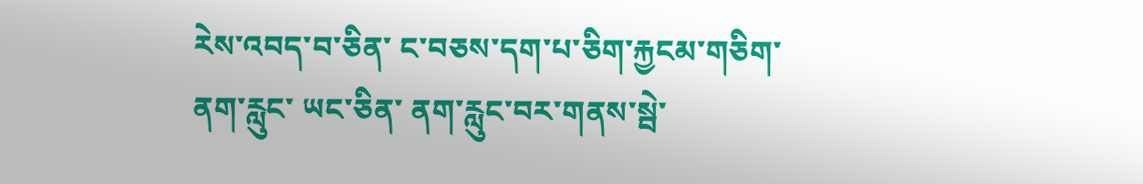རེས་འབད་བ་ཅིན་ ང་བཅས་དག་པ་ཅིག་རྐྱངམ་གཅིག་ ནག་རླུང་ ཡང་ཅིན་ ནག་རླུང་བར་གནས་སྦེ་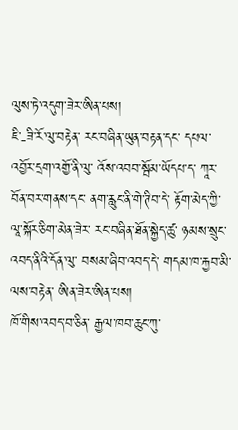ལུས་ཏེ་འདུག་ཟེར་ཨིན་པས།
ཇི་-ཟི་རོ་ལུ་བརྟེན་ རང་བཞིན་ཡུན་བརྟན་དང་ དཔལ་འབྱོར་དྲག་འགྱོ་ནི་ལུ་ འོས་འབབ་སྦོམ་ཡོདཔ་ད་ ཀཱར་བོན་བར་གནས་དང་ ནག་རླུང་ནི་གེ་ཊིབ་དེ་ རྟོག་མེད་ཀྱི་ ལཱ་སྐོར་ཅིག་མེན་ཟེར་ རང་བཞིན་ཐོན་སྐྱེད་ཚུ་ ཉམས་སྲུང་འབད་ནིའི་དོན་ལུ་ བསམ་ཞིབ་འབད་དེ་ གདམ་ཁ་རྐྱབ་མི་ལས་བརྟེན་ ཨིན་ཟེར་ཨིན་པས།
ཁོ་གིས་འབད་བ་ཅིན་ རྒྱལ་ཁབ་ཆུང་ཀུ་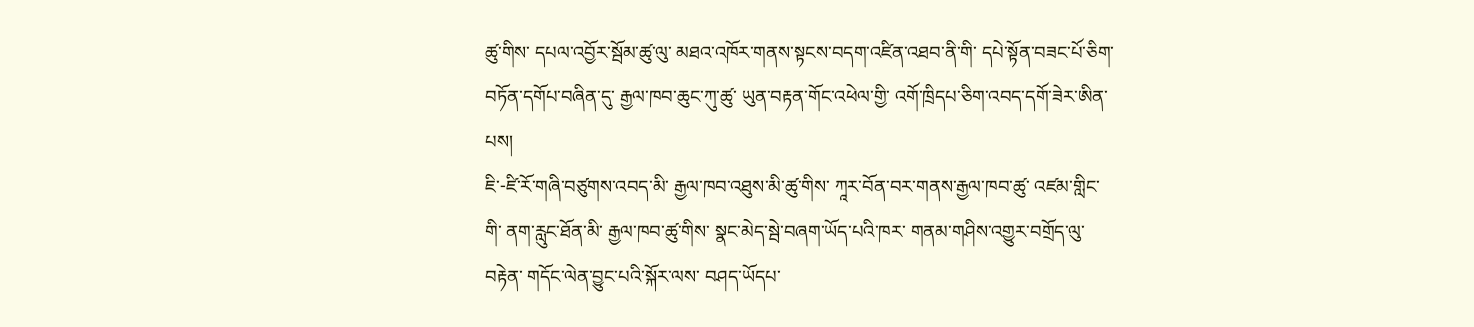ཚུ་གིས་ དཔལ་འབྱོར་སྦོམ་ཚུ་ལུ་ མཐའ་འཁོར་གནས་སྟངས་བདག་འཛིན་འཐབ་ནི་གི་ དཔེ་སྟོན་བཟང་པོ་ཅིག་ བཏོན་དགོཔ་བཞིན་དུ་ རྒྱལ་ཁབ་ཆུང་ཀུ་ཚུ་ ཡུན་བརྟན་གོང་འཕེལ་གྱི་ འགོ་ཁྲིདཔ་ཅིག་འབད་དགོ་ཟེར་ཨིན་པས།
ཇི་-ཛི་རོ་གཞི་བཙུགས་འབད་མི་ རྒྱལ་ཁབ་འཐུས་མི་ཚུ་གིས་ ཀཱར་བོན་བར་གནས་རྒྱལ་ཁབ་ཚུ་ འཛམ་གླིང་གི་ ནག་རླུང་ཐོན་མི་ རྒྱལ་ཁབ་ཚུ་གིས་ སྣང་མེད་སྦེ་བཞག་ཡོད་པའི་ཁར་ གནམ་གཤིས་འགྱུར་བགྲོད་ལུ་བརྟེན་ གདོང་ལེན་བྱུང་པའི་སྐོར་ལས་ བཤད་ཡོདཔ་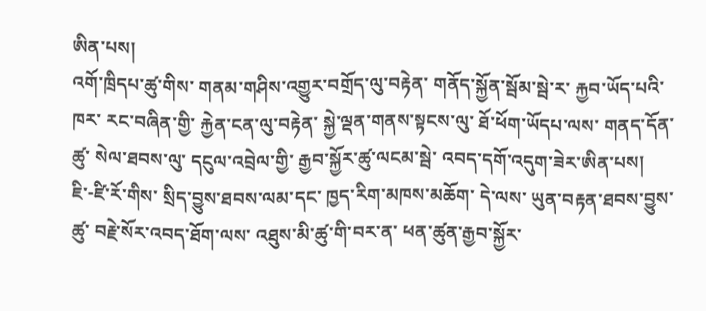ཨིན་པས།
འགོ་ཁྲིདཔ་ཚུ་གིས་ གནམ་གཤིས་འགྱུར་བགྲོད་ལུ་བརྟེན་ གནོད་སྐྱོན་སྦོམ་སྦེ་ར་ རྐྱབ་ཡོད་པའི་ཁར་ རང་བཞིན་གྱི་ རྐྱེན་ངན་ལུ་བརྟེན་ སྐྱེ་ལྡན་གནས་སྟངས་ལུ་ ཐོ་ཕོག་ཡོདཔ་ལས་ གནད་དོན་ཚུ་ སེལ་ཐབས་ལུ་ དངུལ་འབྲེལ་གྱི་ རྒྱབ་སྐྱོར་ཚུ་ལངམ་སྦེ་ འབད་དགོ་འདུག་ཟེར་ཨིན་པས།
ཇི་-ཛི་རོ་གིས་ སྲིད་བྱུས་ཐབས་ལམ་དང་ ཁྱད་རིག་མཁས་མཆོག་ དེ་ལས་ ཡུན་བརྟན་ཐབས་བྱུས་ཚུ་ བརྗེ་སོར་འབད་ཐོག་ལས་ འཐུས་མི་ཚུ་གི་བར་ན་ ཕན་ཚུན་རྒྱབ་སྐྱོར་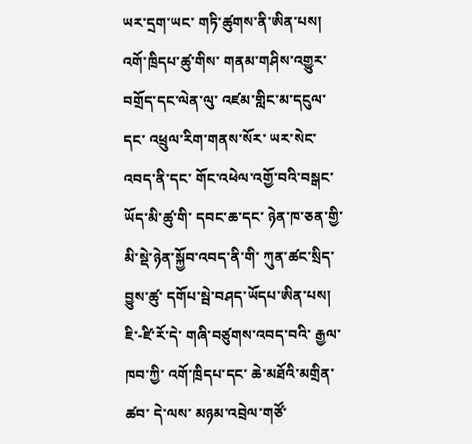ཡར་དྲག་ཡང་ གཏི་ཚུགས་ནི་ཨིན་པས།
འགོ་ཁྲིདཔ་ཚུ་གིས་ གནམ་གཤིས་འགྱུར་བགྲོད་དང་ལེན་ལུ་ འཛམ་གླིང་མ་དངུལ་དང་ འཕྲུལ་རིག་གནས་སོར་ ཡར་སེང་འབད་ནི་དང་ གོང་འཕེལ་འགྱོ་བའི་བསྒང་ཡོད་མི་ཚུ་གི་ དབང་ཆ་དང་ ཉེན་ཁ་ཅན་གྱི་ མི་སྡེ་ཉེན་སྐྱོབ་འབད་ནི་གི་ ཀུན་ཚང་སྲིད་བྱུས་ཚུ་ དགོཔ་སྦེ་བཤད་ཡོདཔ་ཨིན་པས།
ཇི་-ཛི་རོ་དེ་ གཞི་བཙུགས་འབད་བའི་ རྒྱལ་ཁབ་ཀྱི་ འགོ་ཁྲིདཔ་དང་ ཆེ་མཐོའི་མགྲིན་ཚབ་ དེ་ལས་ མཉམ་འབྲེལ་གཙོ་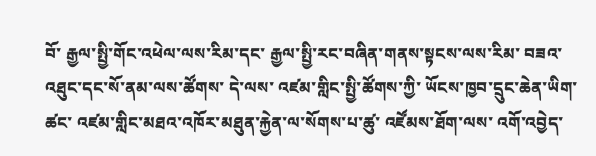བོ་ རྒྱལ་སྤྱི་གོང་འཕེལ་ལས་རིམ་དང་ རྒྱལ་སྤྱི་རང་བཞིན་གནས་སྟངས་ལས་རིམ་ བཟའ་འཐུང་དང་སོ་ནམ་ལས་ཚོགས་ དེ་ལས་ འཛམ་གླིང་སྤྱི་ཚོགས་ཀྱི་ ཡོངས་ཁྱབ་དྲུང་ཆེན་ཡིག་ཚང་ འཛམ་གླིང་མཐའ་འཁོར་མཐུན་རྐྱེན་ལ་སོགས་པ་ཚུ་ འཛོམས་ཐོག་ལས་ འགོ་འབྱེད་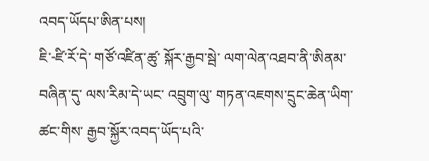འབད་ཡོདཔ་ཨིན་པས།
ཇི་-ཛི་རོ་དེ་ གཙོ་འཛིན་ཚུ་ སྐོར་རྒྱབ་སྦེ་ ལག་ལེན་འཐབ་ནི་ཨིནམ་བཞིན་དུ་ ལས་རིམ་དེ་ཡང་ འབྲུག་ལུ་ གཏན་འཇགས་དྲུང་ཆེན་ཡིག་ཚང་གིས་ རྒྱབ་སྐྱོར་འབད་ཡོད་པའི་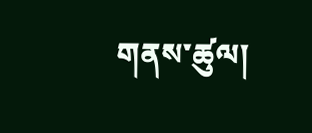གནས་ཚུལ།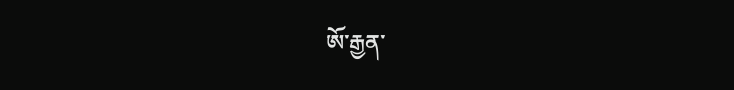ཨོ་རྒྱན་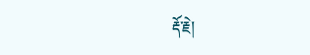རྡོ་རྗེ།